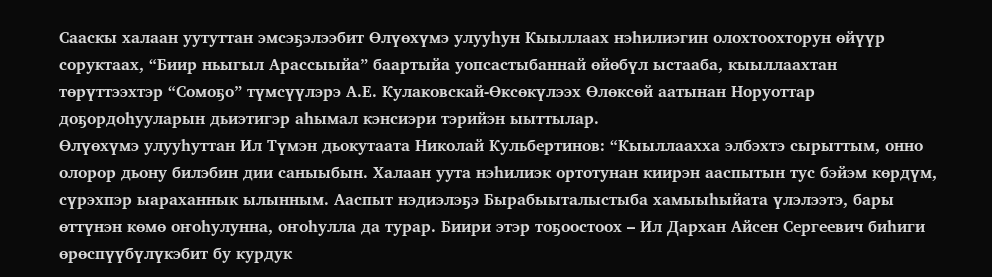Сааскы халаан уутуттан эмсэҕэлээбит Өлүөхүмэ улууһун Кыыллаах нэһилиэгин олохтоохторун өйүүр соруктаах, “Биир ньыгыл Арассыыйа” баартыйа уопсастыбаннай өйөбүл ыстааба, кыыллаахтан төрүттээхтэр “Сомоҕо” түмсүүлэрэ А.Е. Кулаковскай-Өксөкүлээх Өлөксөй аатынан Норуоттар доҕордоһууларын дьиэтигэр аһымал кэнсиэри тэрийэн ыыттылар.
Өлүөхүмэ улууһуттан Ил Түмэн дьокутаата Николай Кульбертинов: “Кыыллаахха элбэхтэ сырыттым, онно олорор дьону билэбин дии саныыбын. Халаан уута нэһилиэк ортотунан киирэн ааспытын тус бэйэм көрдүм, сүрэхпэр ыараханнык ылынным. Ааспыт нэдиэлэҕэ Бырабыыталыстыба хамыыһыйата үлэлээтэ, бары өттүнэн көмө оҥоһулунна, оҥоһулла да турар. Биири этэр тоҕоостоох – Ил Дархан Айсен Сергеевич биһиги өрөспүүбүлүкэбит бу курдук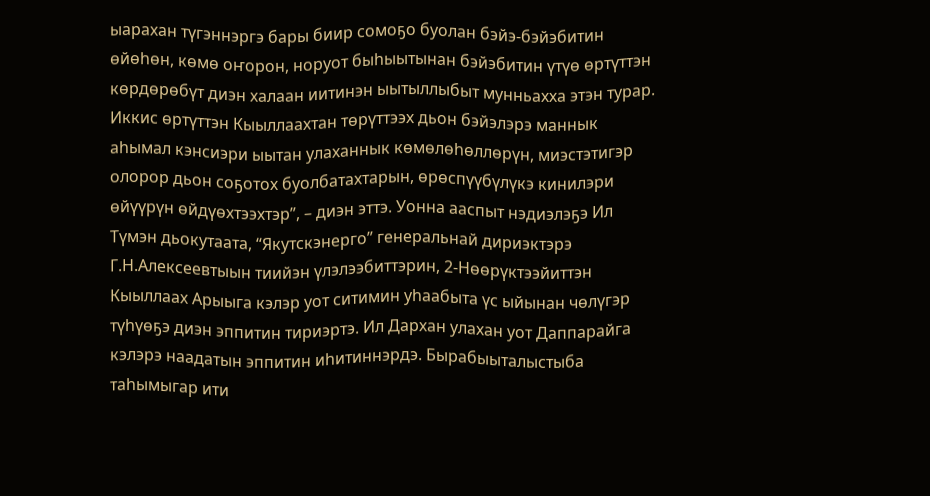ыарахан түгэннэргэ бары биир сомоҕо буолан бэйэ-бэйэбитин өйөһөн, көмө оҥорон, норуот быһыытынан бэйэбитин үтүө өртүттэн көрдөрөбүт диэн халаан иитинэн ыытыллыбыт мунньахха этэн турар. Иккис өртүттэн Кыыллаахтан төрүттээх дьон бэйэлэрэ маннык аһымал кэнсиэри ыытан улаханнык көмөлөһөллөрүн, миэстэтигэр олорор дьон соҕотох буолбатахтарын, өрөспүүбүлүкэ кинилэри өйүүрүн өйдүөхтээхтэр”, – диэн эттэ. Уонна ааспыт нэдиэлэҕэ Ил Түмэн дьокутаата, “Якутскэнерго” генеральнай дириэктэрэ Г.Н.Алексеевтыын тиийэн үлэлээбиттэрин, 2-Нөөрүктээйиттэн Кыыллаах Арыыга кэлэр уот ситимин уһаабыта үс ыйынан чөлүгэр түһүөҕэ диэн эппитин тириэртэ. Ил Дархан улахан уот Даппарайга кэлэрэ наадатын эппитин иһитиннэрдэ. Бырабыыталыстыба таһымыгар ити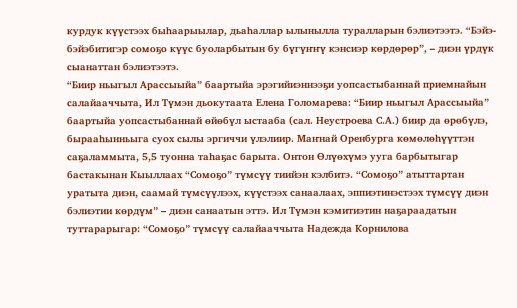курдук күүстээх быһаарыылар, дьаһаллар ылынылла туралларын бэлиэтээтэ. “Бэйэ-бэйэбитигэр сомоҕо күүс буоларбытын бу бүгүҥҥү кэнсиэр көрдөрөр”, – диэн үрдүк сыанаттан бэлиэтээтэ.
“Биир ньыгыл Арассыыйа” баартыйа эрэгийиэннээҕи уопсастыбаннай приемнайын салайааччыта, Ил Түмэн дьокутаата Елена Голомарева: “Биир ньыгыл Арассыыйа” баартыйа уопсастыбаннай өйөбүл ыстааба (сал. Неустроева С.А.) биир да өрөбүлэ, бырааһынньыга суох сылы эргиччи үлэлиир. Маҥнай Оренбурга көмөлөһүүттэн саҕаламмыта, 5,5 туонна таһаҕас барыта. Онтон Өлүөхүмэ ууга барбытыгар бастакынан Кыыллаах “Сомоҕо” түмсүү тиийэн кэлбитэ. “Сомоҕо” атыттартан уратыта диэн, саамай түмсүүлээх, күүстээх санаалаах, эппиэтинэстээх түмсүү диэн бэлиэтии көрдүм” – диэн санаатын эттэ. Ил Түмэн кэмитиэтин наҕараадатын туттарарыгар: “Сомоҕо” түмсүү салайааччыта Надежда Корнилова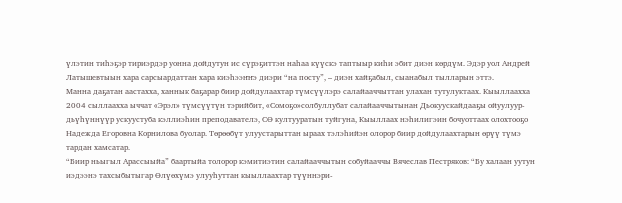үлэтин тиһэҕэр тириэрдэр уонна дойдутун ис сүрэҕиттэн наһаа күүскэ таптыыр киһи эбит диэн көрдүм. Эдэр уол Андрей Латышевтыын хара сарсыардаттан хара киэһээҥҥэ диэри “на посту”, – диэн хайҕабыл, сыанабыл тылларын эттэ.
Манна даҕатан аастахха, ханнык баҕарар биир дойдулаахтар түмсүүлэрэ салайааччыттан улахан тутулуктаах. Кыыллаахха 2004 сыллаахха ыччат «Эрэл» түмсүүтүн тэрийбит, «Сомоҕо»солбуллубат салайааччытынан Дьокуускайдааҕы ойуулуур-дьүһүннүүр ускуустуба кэллиэһин преподавателэ, СӨ култууратын туйгуна, Кыыллаах нэһилигэин бочуоттаах олохтооҕо Надежда Егоровна Корнилова буолар. Төрөөбүт улуустарыттан ыраах тэлэһийэн олорор биир дойдулаахтарын өрүү түмэ тардан хамсатар.
“Биир ньыгыл Арассыыйа” баартыйа толорор кэмитиэтин салайааччытын собуйааччы Вячеслав Пестряков: “Бу халаан уутун иэдээнэ тахсыбытыгар Өлүөхүмэ улууһуттан кыыллаахтар түүннэри-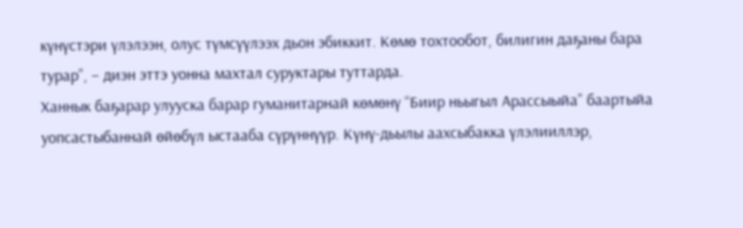күнүстэри үлэлээн, олус түмсүүлээх дьон эбиккит. Көмө тохтообот, билигин даҕаны бара турар”, – диэн эттэ уонна махтал суруктары туттарда.
Ханнык баҕарар улууска барар гуманитарнай көмөнү “Биир ньыгыл Арассыыйа” баартыйа уопсастыбаннай өйөбүл ыстааба сүрүннүүр. Күнү-дьылы аахсыбакка үлэлииллэр,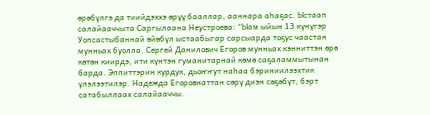өрөбүлгэ да тиийдэххэ өрүү бааллар, ааннара аһаҕас. Ыстаап салайааччыта Саргылаана Неустроева: “Ыам ыйын 13 күнүгэр Уопсастыбаннай өйөбүл ыстаабыгар сарсыарда тоҕус чаастан мунньах буолла. Сергей Данилович Егоров мунньах кэнниттэн өрө көтөн киирдэ, ити күнтэн гуманитарнай көмө саҕаламмытынан барда. Эппиттэрин курдук, дьоҥҥут наһаа бэриниилээхтик үлэлээтилэр. Надежда Егоровнаттан сөрү диэн сөҕөбүт, бэрт сатабыллаах салайааччы.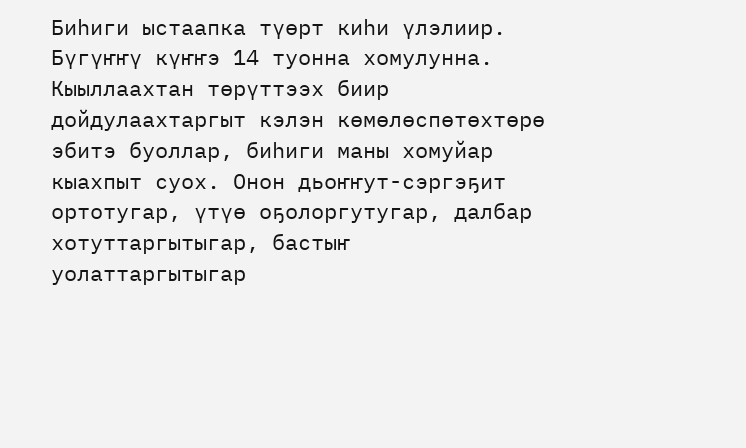Биһиги ыстаапка түөрт киһи үлэлиир. Бүгүҥҥү күҥҥэ 14 туонна хомулунна. Кыыллаахтан төрүттээх биир дойдулаахтаргыт кэлэн көмөлөспөтөхтөрө эбитэ буоллар, биһиги маны хомуйар кыахпыт суох. Онон дьоҥҥут-сэргэҕит ортотугар, үтүө оҕолоргутугар, далбар хотуттаргытыгар, бастыҥ уолаттаргытыгар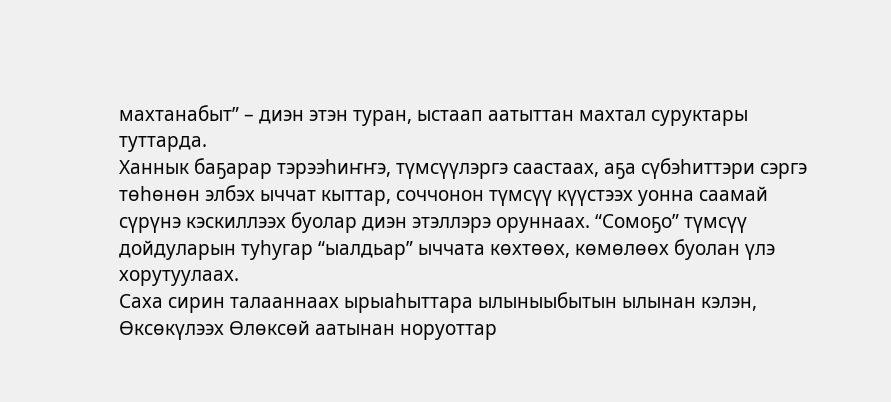махтанабыт” – диэн этэн туран, ыстаап аатыттан махтал суруктары туттарда.
Ханнык баҕарар тэрээһиҥҥэ, түмсүүлэргэ саастаах, аҕа сүбэһиттэри сэргэ төһөнөн элбэх ыччат кыттар, соччонон түмсүү күүстээх уонна саамай сүрүнэ кэскиллээх буолар диэн этэллэрэ оруннаах. “Сомоҕо” түмсүү дойдуларын туһугар “ыалдьар” ыччата көхтөөх, көмөлөөх буолан үлэ хорутуулаах.
Саха сирин талааннаах ырыаһыттара ылыныыбытын ылынан кэлэн, Өксөкүлээх Өлөксөй аатынан норуоттар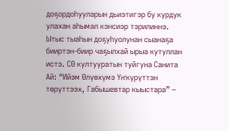доҕордоһууларын дьиэтигэр бу курдук улахан аһымал кэнсиэр тэрилиннэ. Ытыс тыаһын доҕуһуолунан сыанаҕа бииртэн-биир чаҕылхай ырыа кутуллан истэ. СӨ култууратын туйгуна Санита Ай: “Ийэм Өлүөхүмэ Үҥкүрүттэн төрүттээх, Габышевтар кыыстара” –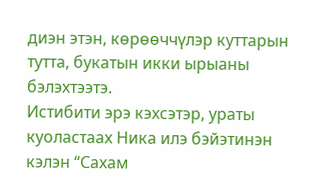диэн этэн, көрөөччүлэр куттарын тутта, букатын икки ырыаны бэлэхтээтэ.
Истибити эрэ кэхсэтэр, ураты куоластаах Ника илэ бэйэтинэн кэлэн “Сахам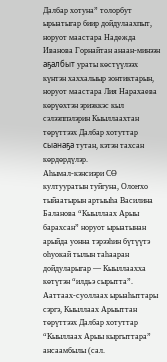Далбар хотуна” толорбут ырыатыгар биир дойдулаахпыт, норуот маастара Надежда Иванова Горнайтан анаан-минээн аҕалбыт ураты көстүүлээх күнтэн хаххалыыр зонтиктарын, норуот маастара Лия Нарахаева көрүөхтэн эриэккэс кыл сэлээппэлэрин Кыыллаахтан төрүттээх Далбар хотуттар сыанаҕа тутан, кэтэн тахсан көрдөрдүлэр.
Аһымал-кэнсиэри СӨ култууратын туйгуна, Олоҥхо тыйаатырын артыыһа Василина Баланова “Кыыллаах Арыы барахсан” норуот ырыатынан арыйда уонна тэрээһин бүтүүтэ оһуокай тылын таһааран дойдуларыгар — Кыыллаахха көтүтэн “илдьэ сырытта”.
Ааттаах-суоллаах ырыаһыттары сэргэ, Кыыллаах Арыыттан төрүттээх Далбар хотуттар “Кыыллаах Арыы кыргыттара” ансаамбылы (сал.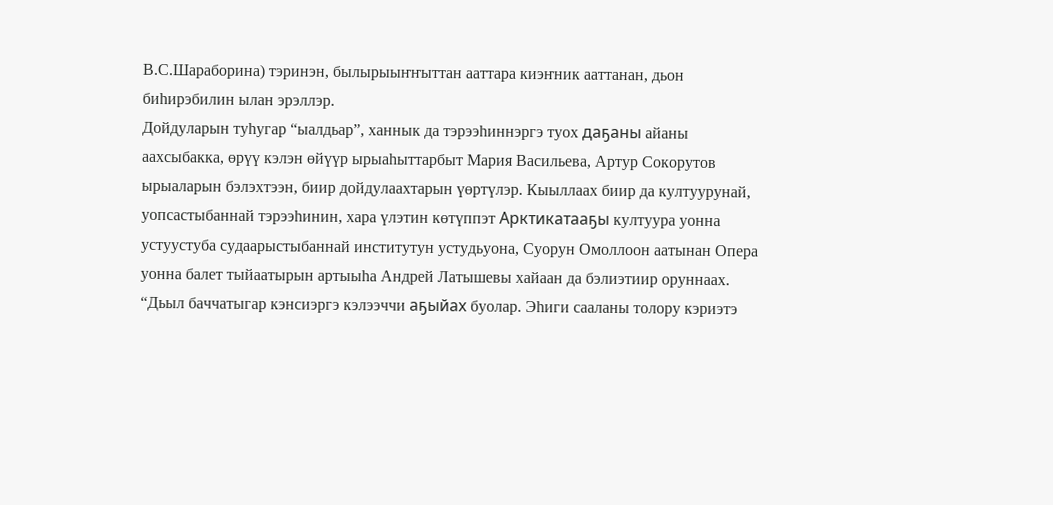В.С.Шараборина) тэринэн, былырыыҥҥыттан ааттара киэҥник ааттанан, дьон биһирэбилин ылан эрэллэр.
Дойдуларын туһугар “ыалдьар”, ханнык да тэрээһиннэргэ туох даҕаны айаны аахсыбакка, өрүү кэлэн өйүүр ырыаһыттарбыт Мария Васильева, Артур Сокорутов ырыаларын бэлэхтээн, биир дойдулаахтарын үөртүлэр. Кыыллаах биир да култуурунай, уопсастыбаннай тэрээһинин, хара үлэтин көтүппэт Арктикатааҕы култуура уонна устуустуба судаарыстыбаннай институтун устудьуона, Суорун Омоллоон аатынан Опера уонна балет тыйаатырын артыыһа Андрей Латышевы хайаан да бэлиэтиир оруннаах.
“Дьыл баччатыгар кэнсиэргэ кэлээччи аҕыйах буолар. Эһиги сааланы толору кэриэтэ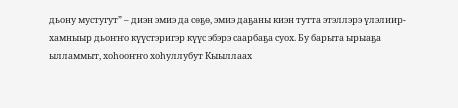дьону мустугут” – диэн эмиэ да сөҕө, эмиэ даҕаны киэн тутта этэллэрэ үлэлиир-хамныыр дьоҥҥо күүстэригэр күүс эбэрэ саарбаҕа суох. Бу барыта ырыаҕа ылламмыт, хоһооҥҥо хоһуллубут Кыыллаах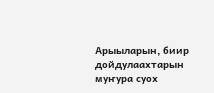Арыыларын, биир дойдулаахтарын муҥура суох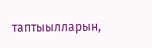таптыылларын,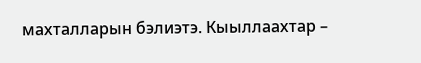махталларын бэлиэтэ. Кыыллаахтар –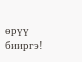өрүү бииргэ!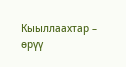Кыыллаахтар – өрүү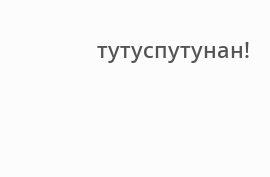тутуспутунан!